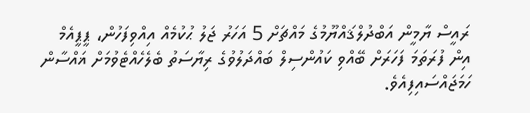ރައީސް ޔާމީން އަބްދުލްޤައްޔޫމުގެ މައްޗަށް 5 އަހަރު ޖަލު ޙުކުމެއް އިއްވިފަހުން، ޕީޕީއެމް އިން ފުރަތަމަ ފަހަރަށް ބޭއްވި ކައުންސިލް ބައްދަލުވުގެ ރިޔާސަތު ބެލެހެއްޓެވުމަށް ޣައްސާން ހަމަޖައްސައިފިއެވެ.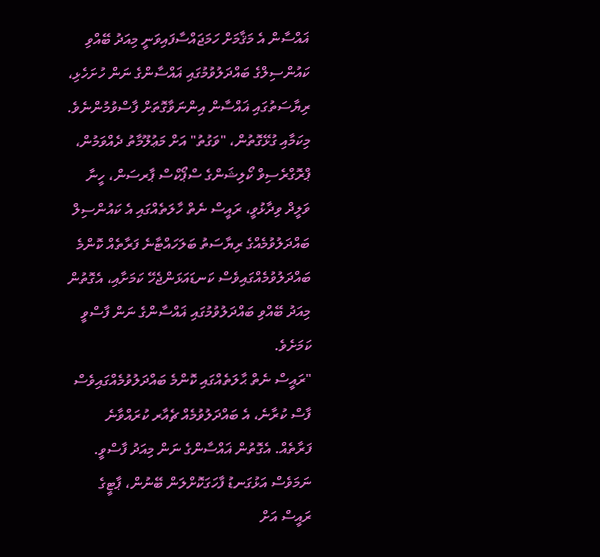ޣައްސާން އެ މަޤާމަށް ހަމަޖައްސާފައިވަނީ މިއަދު ބޭއްވި ކައުންސިލްގެ ބައްދަލުވުމުގައި ޣައްސާންގެ ނަން ހުށަހެޅި، ރިޔާސަތުގައި ޣައްސާން އިންނަވާގޮތަށް ފާސްވުމުންނެވެ.
މިކަމާއި ގުޅޭގޮތުން، "ވަގުތު" އަށް މަޢުލޫމާތު ދެއްވަމުން، ޕްރޮގްރެސިވް ކޯލިޝަންގެ ސްޕޯކްސް ޕާރސަން، ހީނާ ވަލީދް ވިދާޅުވީ، ރައީސް ނެތް ހާލަތެއްގައި އެ ކައުންސިލް ބައްދަލުވުމެއްގެ ރިޔާސަތު ބަލަހައްޓާނެ ފަރާތެއް ކޮންމެ ބައްދަލުވުމެއްގައިވެސް ކަނޑައަޅަންޖެހޭ ކަމަށާއި، އެގޮތުން މިއަދު ބޭއްވި ބައްދަލުވުމުގައި ޣައްސާންގެ ނަން ފާސްވީ ކަމަށެވެ.
"ރައީސް ނެތް ޙާލަތެއްގައި ކޮންމެ ބައްދަލުވުމެއްގައިވެސް ފާސް ކުރާނެ، އެ ބައްދަލުވުމެއް ޗެއާރ ކުރައްވާނެ ފަރާތެއް. އެގޮތުން ޣައްސާންގެ ނަން މިއަދު ފާސްވީ. ނަމަވެސް އަޅުގަނޑު ފާހަގަކޮށްލަން ބޭނުން، ޕާޓީގެ ރައީސް އަށް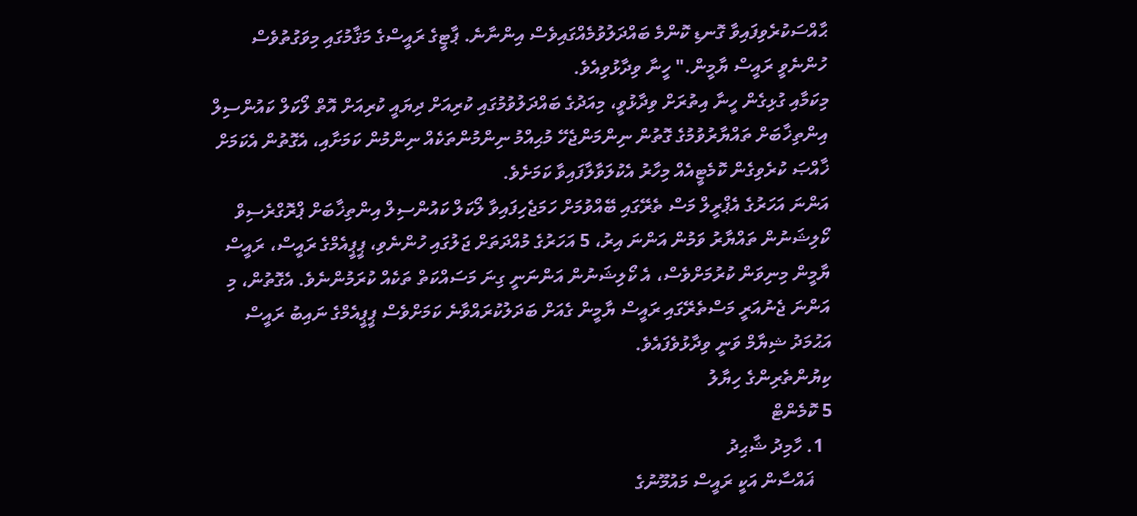ޙާއްސަކުރެވިފައިވާ ގޮނޑި ކޮންމެ ބައްދަލުވުމެއްގައިވެސް އިންނާނެ. ޕާޓީގެ ރައީސްގެ މަޤާމުގައި މިވަގުތުވެސް ހުންނެވީ ރައީސް ޔާމީން." ހީނާ ވިދާޅުވިއެވެ.
މިކަމާއި ގުޅިގެން ހީނާ އިތުރަށް ވިދާޅުވީ، މިއަދުގެ ބައްދަލުވުމުގައި ކުރިއަށް ދިޔައީ ކުރިއަށް އޮތް ލޯކަލް ކައުންސިލް އިންތިޚާބަށް ތައްޔާރުވުމުގެ ގޮތުން ނިންމަންޖެހޭ މުޙިއްމު ނިންމުންތަކެއް ނިންމުން ކަމަށާއި، އެގޮތުން އެކަމަށް ޚާއްޞަ ކުރެވިގެން ކޮމެޓީއެއް މިހާރު އެކުލަވާލާފައިވާ ކަމަށެވެ.
އަންނަ އަހަރުގެ އެޕްރީލް މަސް ތެރޭގައި ބޭއްވުމަށް ހަމަޖެހިފައިވާ ލޯކަލް ކައުންސިލް އިންތިޚާބަށް ޕްރޮގްރެސިވް ކޯލިޝަނުން ތައްޔާރު ވަމުން އަންނަ އިރު، 5 އަހަރުގެ މުއްދަތަށް ޖަލުގައި ހުންނެވި، ޕީޕީއެމްގެ ރައީސް، ރައީސް ޔާމީން މިނިވަން ކުރުމަށްވެސް، އެ ކޯލިޝަނުން އަންނަނީ ގިނަ މަސައްކަތް ތަކެއް ކުރަމުންނެވެ. އެގޮތުން، މި އަންނަ ޖެނުއަރީ މަސްތެރޭގައި ރައީސް ޔާމީން ގެއަށް ބަދަލުކުރައްވާނެ ކަމަށްވެސް ޕީޕީއެމްގެ ނައިބު ރައީސް އަޙުމަދު ޝިޔާމް ވަނީ ވިދާޅުވެފައެވެ.
ކިޔުންތެރިންގެ ހިޔާލު
5 ކޮމެންޓް
  1. ހާމިދު ޝާޙިދު
    ޣައްސާން އަކީ ރައީސް މައުމޫނުގެ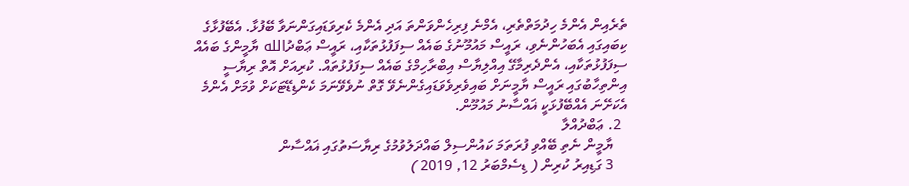ތެރެއިން އެންމެ ހިދުމަތްތެރި، އެމްނެ ފިރިހެންވަންތަ އަދި އެންމެ ކެރިވަޑައިގަންނަވާ ބޭފުޅާ. އެބޭފުޅާގެ ކިބައިގައި އެބަހުންނެވި، ރައީސް މައުމޫނުގެ ބައެއް ސިފަފުޅުތަކާއި، ރައީސް ޢަބްދުالله ޔާމީންގެ ބައެއް ސިފަފުޅުތަކާއި، އެންދެރިމާގޭ އިއްލިޔާސް އިބްރާހިމްގެ ބައެއް ސިފަފުޅުތައް. ކުރިއަށް އޮތް ރިޔާސީ އިންތިހާބުގައި ރައީސް ޔާމީނަށް ބައިވެރިވެވަޑައިގެންނެވޭ ގޮތް ނުވެވޭނަމަ ކެންޑިޑޭޓަކަށް ވުމަށް އެންމެ އެކަށޭނަ އެއްބޭފުޅަކީ ޣައްސާނު މައުމޫން.
  2. ޢަބްދުއްލާ
    ޔާމީން ނެތި ބޭއްވި ފުރަތަމަ ކައުންސިލް ބައްދަލުވުމުގެ ރިޔާސަތުގައި ޣައްސާން
    3 ގަޑިއިރު ކުރިން ( ޑިސެމްބަރު 12, 2019 )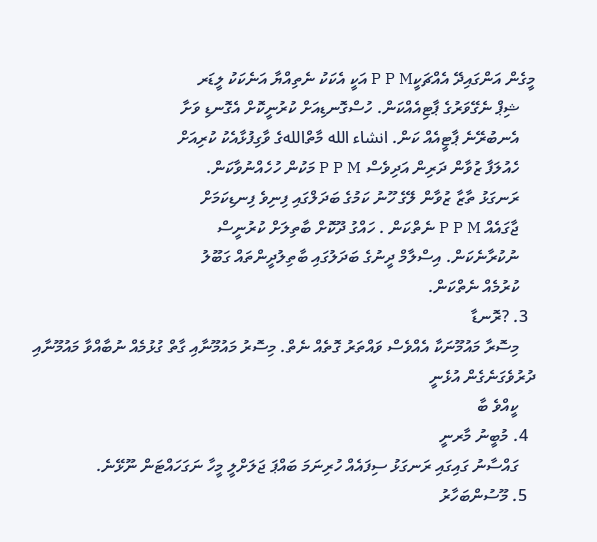މީގެން އަންގައިދޭ އެއްޗަކީP P M އަކީ އެކަކު ނެތިއްޔާ އަނެކަކު ލީޑަރ
    ޝިޕް ނެގޭވަރުގެ ޕާޓިއެއްކަން. ހުސްގޮނޑިއަށް ކުރުނީކޮށް އެގޮނޑި ވަށާ
    އެނބުރޭނެ ޕާޓީއެއް ކަން. انشاء الله މާތްاللهގެ ވާގިފުޅާއެކު ކުރިއަށް
    ހެއުލަފާ ޒުވާން ދަރިން އަދިވެސް P P M މަކުން ހުހެއްނުވާކަން.
    ރަނގަޅު ތާޒާ ޒުވާން ލޭގެ ހޫނު ކަމުގެ ބަދަލްގައި ފިނިވެ ފިނޑިކަމަށް
    ޖާގައެއް P P M ނެތްކަން . ހައްގު ދޫކޮށް ބާތިލަށް ކުރުނީސް
    ނުކުރާނެކަން. އިސްލާމް ދީނުގެ ބަދަލުގައި ބާތިލުދީންތައް ގަބޫލު
    ކުރުމެއް ނެތްކަން.
  3. ?ރޮނޑާ
    މިސޮރާ މައުމޫނަކާ އެއްވެސް ވައްތަރު ގޮތެއް ނެތް. މިސޮރު މައުމޫނާއި ގާތް ގުޅުމެއް ނުބާއްވާ މައުމޫނާއި ދުރުވެގަނެގެން އުޅެނީ
    ކީއްވެ ބާ
  4. މުބީނު މާރނީ
    ގައްސާނު ގައިގައި ރަނގަޅު ސިފައެއް ހުރިނަމަ ބައްޕަ ޖަލަށްލީ މީހާ ނަގަހައްޓަން ނޫޅޭނެ.
  5. މޫސުންބަހާރު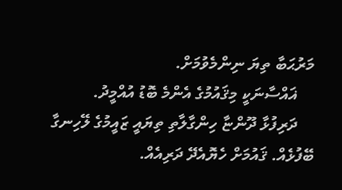މަރުޙަބާ ތިޔަ ނިންމެވުމަށް.
    ޣައްސާނަކީ މިޤައުމުގެ އެންމެ ބޮޑު އުއްމީދު.
    ދަރިފުޅާ ދޫންޏާ ހިންގާލާތި ތިޔައީ ޒައީމުގެ ލޭހިނގާ ބޭފުޅެއް. ޤައުމަށް ހެޔޮއެދޭ ދަރިއެއް.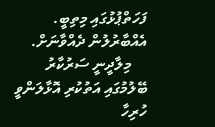ފަހަތްޕުޅުގައި މިތިބީ. އެއްބާރުލުން ދެއްވާނަށް.
    މިލާދީނީ ސަރުކާރު ބޭލުމުގައި އަތުކުރި އޮޅާލަންވީ ހުރިހާ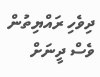ދިވެހި ރައްޔިތުން ވެސް ދީނަށް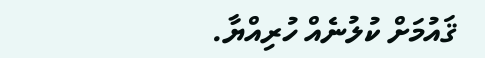ޤައުމަށް ކުލުނެއް ހުރިއްޔާ.